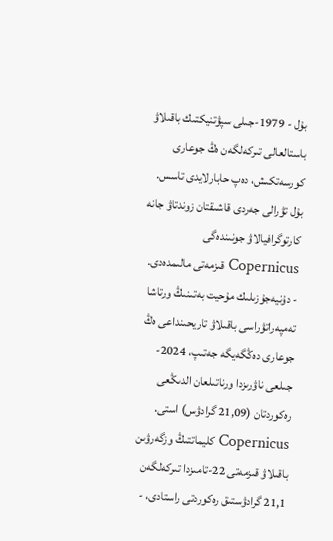بۇل - 1979-جىلى سپۋتنيكتىك باقىلاۋ باستالعالى تىركەلگەن ەڭ جوعارى كورسەتكىش، دەپ حابارلايدى تاسس.
بۇل تۋرالى جەردى قاشىقتان زوندتاۋ جانە كارتوگرافيالاۋ جونىندەگى Copernicus قىزمەتى مالىمدەدى.
- دۇنيەجۇزىلىك مۇحيت بەتىنىڭ ورتاشا تەمپەراتۋراسى باقىلاۋ تاريحىنداعى ەڭ جوعارى دەڭگەيگە جەتىپ، 2024-جىلعى ناۋرىزدا ورناتىلعان الدىڭعى رەكوردتان (21,09 گرادۋس) استى. Copernicus كليماتتىڭ وزگەرۋىن باقىلاۋ قىزمەتى 22-تامىزدا تىركەلگەن 21,1 گرادۋستىق رەكوردتى راستادى، -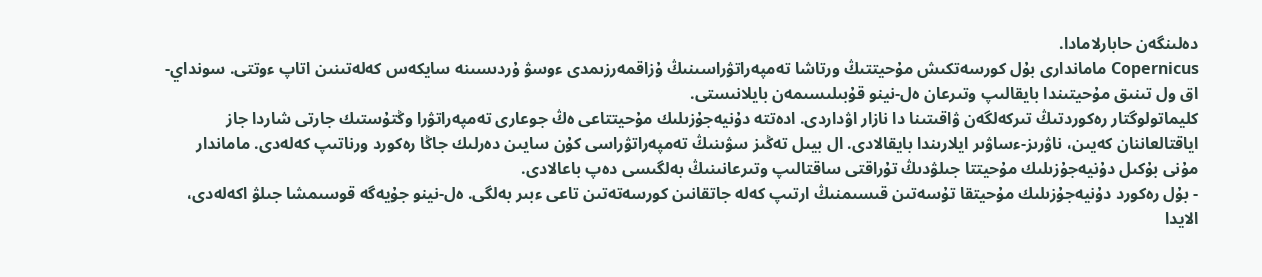دەلىنگەن حابارلامادا.
Copernicus ماماندارى بۇل كورسەتكىش مۇحيتتىڭ ورتاشا تەمپەراتۋراسىنىڭ ۇزاقمەرزىمدى ءوسۋ ۇردىسىنە سايكەس كەلەتىنىن اتاپ ءوتتى. سونداي-اق ول تىنىق مۇحيتىندا بايقالىپ وتىرعان ەل-نينو قۇبىلىسىمەن بايلانىستى.
كليماتولوگتار رەكوردتىڭ تىركەلگەن ۋاقىتىنا دا نازار اۋداردى. ادەتتە دۇنيەجۇزىلىك مۇحيتتاعى ەڭ جوعارى تەمپەراتۋرا وڭتۇستىك جارتى شاردا جاز اياقتالعاننان كەيىن، ناۋرىز-ءساۋىر ايلارىندا بايقالادى. ال بيىل تەڭىز سۋىنىڭ تەمپەراتۋراسى كۇن سايىن دەرلىك جاڭا رەكورد ورناتىپ كەلەدى. ماماندار مۇنى بۇكىل دۇنيەجۇزىلىك مۇحيتتا جىلۋدىڭ تۇراقتى ساقتالىپ وتىرعانىنىڭ بەلگىسى دەپ باعالادى.
- بۇل رەكورد دۇنيەجۇزىلىك مۇحيتقا تۇسەتىن قىسىمنىڭ ارتىپ كەلە جاتقانىن كورسەتەتىن تاعى ءبىر بەلگى. ەل-نينو جۇيەگە قوسىمشا جىلۋ اكەلەدى، الايدا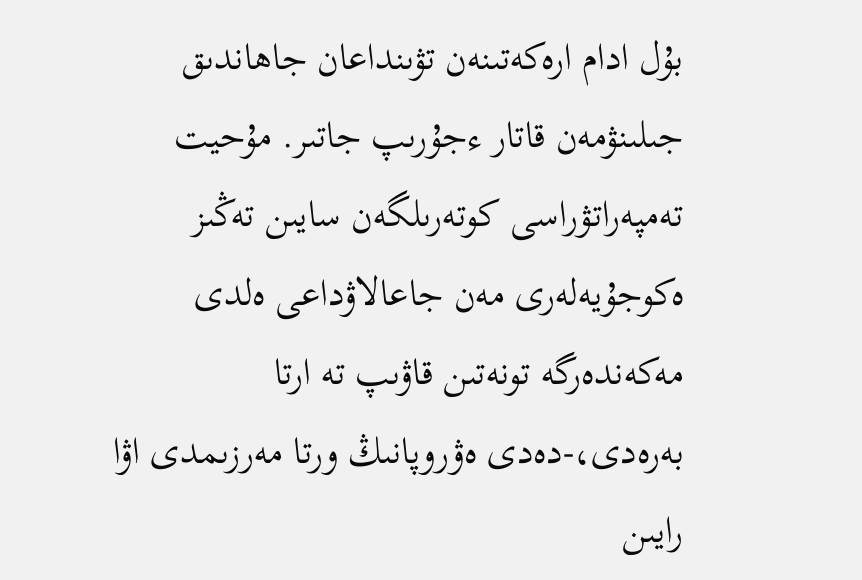بۇل ادام ارەكەتىنەن تۋىنداعان جاھاندىق جىلىنۋمەن قاتار ءجۇرىپ جاتىر. مۇحيت تەمپەراتۋراسى كوتەرىلگەن سايىن تەڭىز ەكوجۇيەلەرى مەن جاعالاۋداعى ەلدى مەكەندەرگە تونەتىن قاۋىپ تە ارتا بەرەدى،-دەدى ەۋروپانىڭ ورتا مەرزىمدى اۋا رايىن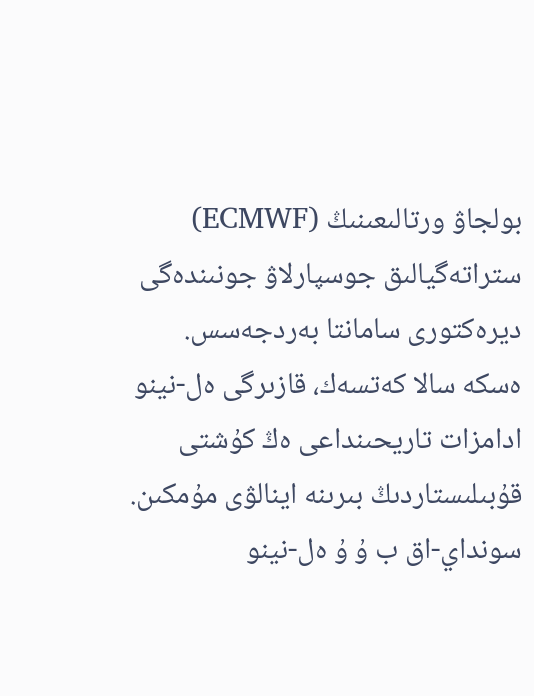بولجاۋ ورتالىعىنىڭ (ECMWF) ستراتەگيالىق جوسپارلاۋ جونىندەگى ديرەكتورى سامانتا بەردجەسس.
ەسكە سالا كەتسەك، قازىرگى ەل-نينو ادامزات تاريحىنداعى ەڭ كۇشتى قۇبىلىستاردىڭ بىرىنە اينالۋى مۇمكىن.
سونداي-اق ب ۇ ۇ ەل-نينو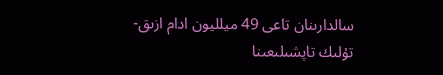سالدارىنان تاعى 49 ميلليون ادام ازىق-تۇلىك تاپشىلىعىنا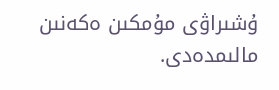ۇشىراۋى مۇمكىن ەكەنىن مالىمدەدى.